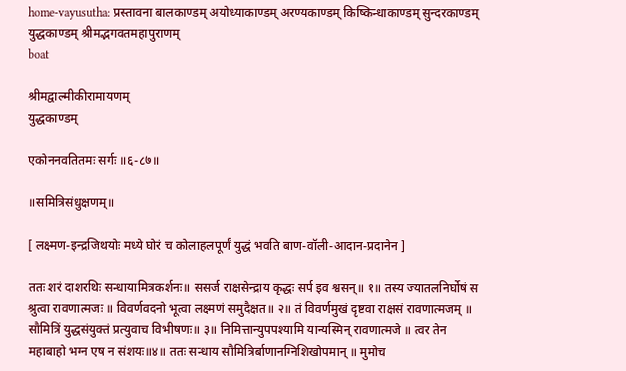home-vayusutha: प्रस्तावना बालकाण्डम् अयोध्याकाण्डम् अरण्यकाण्डम् किष्किन्धाकाण्डम् सुन्दरकाण्डम् युद्धकाण्डम् श्रीमद्भगवतमहापुराणम्
boat

श्रीमद्वाल्मीकीरामायणम्
युद्धकाण्डम्

एकोननवतितमः सर्गः ॥६-८७॥

॥समित्रिसंधुक्षणम्॥

[ लक्ष्मण-इन्द्रजिथयोः मध्ये घोरं च कोलाहलपूर्णं युद्धं भवति बाण-वॉली-आदान-प्रदानेन ]

ततः शरं दाशरथिः सन्धायामित्रकर्शनः॥ ससर्ज राक्षसेन्द्राय कृद्धः सर्प इव श्वसन्॥ १॥ तस्य ज्यातलनिर्घोषं स श्रुत्वा रावणात्मजः ॥ विवर्णवदनो भूत्वा लक्ष्मणं समुदैक्षत॥ २॥ तं विवर्णमुखं दृष्टवा राक्षसं रावणात्मजम् ॥ सौमित्रिं युद्धसंयुक्तं प्रत्युवाच विभीषणः॥ ३॥ निमित्तान्युपपश्यामि यान्यस्मिन् रावणात्मजे ॥ त्वर तेन महाबाहो भग्न एष न संशयः॥४॥ ततः सन्धाय सौमित्रिर्बाणानग्निशिखोपमान् ॥ मुमोच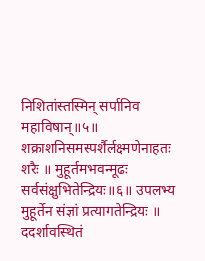निशितांस्तस्मिन् सर्पानिव महाविषान्॥५॥ शक्राशनिसमस्पर्शैर्लक्ष्मणेनाहतः शरैः ॥ मुहूर्तमभवन्मूढः सर्वसंक्षुभितेन्द्रियः॥६॥ उपलभ्य मुहूर्तेन संज्ञां प्रत्यागतेन्द्रियः ॥ ददर्शावस्थितं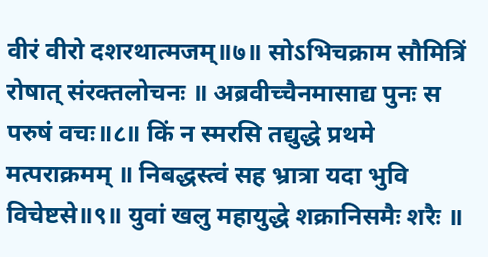वीरं वीरो दशरथात्मजम्॥७॥ सोऽभिचक्राम सौमित्रिं रोषात् संरक्तलोचनः ॥ अब्रवीच्चैनमासाद्य पुनः स परुषं वचः॥८॥ किं न स्मरसि तद्युद्धे प्रथमे मत्पराक्रमम् ॥ निबद्धस्त्वं सह भ्रात्रा यदा भुवि विचेष्टसे॥९॥ युवां खलु महायुद्धे शक्रानिसमैः शरैः ॥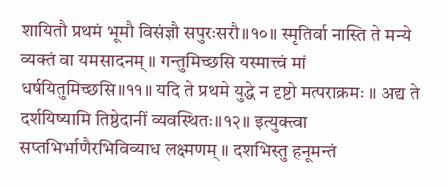शायितौ प्रथमं भूमौ विसंज्ञौ सपुरःसरौ॥१०॥ स्मृतिर्वा नास्ति ते मन्ये व्यक्तं वा यमसादनम् ॥ गन्तुमिच्छसि यस्मात्त्वं मां धर्षयितुमिच्छसि॥११॥ यदि ते प्रथमे युद्धे न दृष्टो मत्पराक्रमः ॥ अद्य ते दर्शयिष्यामि तिष्ठेदानीं व्यवस्थितः॥१२॥ इत्युक्त्वा सप्तभिर्भाणैरभिविव्याध लक्ष्मणम् ॥ दशभिस्तु हनूमन्तं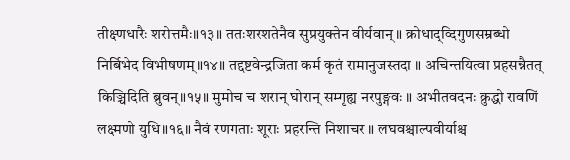तीक्ष्णधारैः शरोत्तमैः॥१३॥ ततःशरशतेनैव सुप्रयुक्तेन वीर्यवान् ॥ क्रोधाद्व्दिगुणसम्रब्धो निर्बिभेद विभीषणम्॥१४॥ तद्दष्टवेन्द्रजिता कर्म कृतं रामानुजस्तदा ॥ अचिन्तयित्वा प्रहसन्नैतत् किञ्चिदिति ब्रुवन्॥१५॥ मुमोच च शरान् घोरान् सम्गृह्य नरपुङ्गवः ॥ अभीतवदनः क्रुद्धो रावणिं लक्ष्मणो युधि॥१६॥ नैवं रणगताः शूराः प्रहरन्ति निशाचर ॥ लघवश्चाल्पवीर्याश्च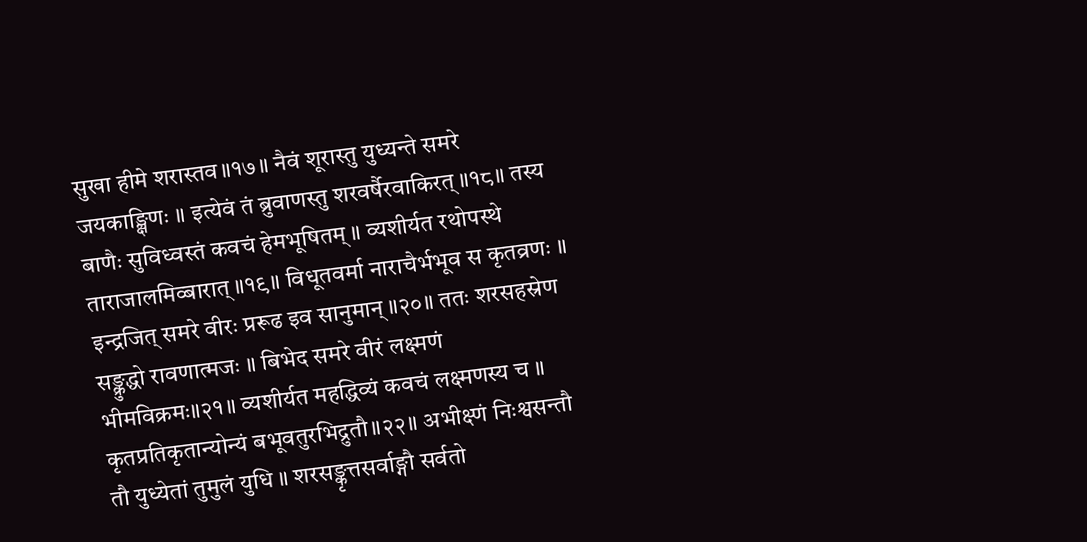सुखा हीमे शरास्तव॥१७॥ नैवं शूरास्तु युध्यन्ते समरे जयकाङ्क्षिणः ॥ इत्येवं तं ब्रुवाणस्तु शरवर्षैरवाकिरत्॥१८॥ तस्य बाणैः सुविध्वस्तं कवचं हेमभूषितम् ॥ व्यशीर्यत रथोपस्थे ताराजालमिव्बारात्॥१९॥ विधूतवर्मा नाराचैर्भभूव स कृतव्रणः ॥ इन्द्रजित् समरे वीरः प्ररूढ इव सानुमान्॥२०॥ ततः शरसहस्रेण सङ्क्रुद्धो रावणात्मजः ॥ बिभेद समरे वीरं लक्ष्मणं भीमविक्रमः॥२१॥ व्यशीर्यत महद्धिव्यं कवचं लक्ष्मणस्य च ॥ कृतप्रतिकृतान्योन्यं बभूवतुरभिद्रुतौ॥२२॥ अभीक्ष्णं निःश्वसन्तौ तौ युध्येतां तुमुलं युधि ॥ शरसङ्कृत्तसर्वाङ्गौ सर्वतो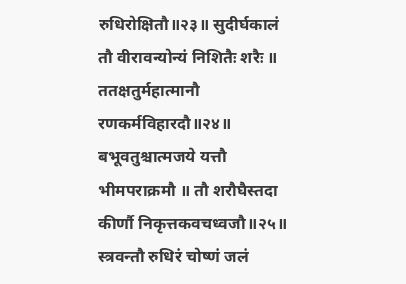रुधिरोक्षितौ॥२३॥ सुदीर्घकालं तौ वीरावन्योन्यं निशितैः शरैः ॥ ततक्षतुर्महात्मानौ रणकर्मविहारदौ॥२४॥ बभूवतुश्चात्मजये यत्तौ भीमपराक्रमौ ॥ तौ शरौघैस्तदा कीर्णौ निकृत्तकवचध्वजौ॥२५॥ स्त्रवन्तौ रुधिरं चोष्णं जलं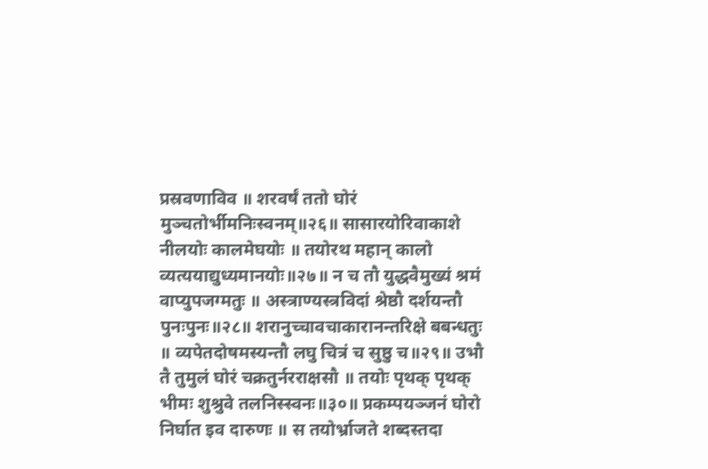प्रस्रवणाविव ॥ शरवर्षं ततो घोरं मुञ्चतोर्भीमनिःस्वनम्॥२६॥ सासारयोरिवाकाशे नीलयोः कालमेघयोः ॥ तयोरथ महान् कालो व्यत्ययाद्युध्यमानयोः॥२७॥ न च तौ युद्धवैमुख्यं श्रमं वाप्युपजग्मतुः ॥ अस्त्राण्यस्त्रविदां श्रेष्ठौ दर्शयन्तौ पुनःपुनः॥२८॥ शरानुच्चावचाकारानन्तरिक्षे बबन्धतुः ॥ व्यपेतदोषमस्यन्तौ लघु चित्रं च सुष्ठु च॥२९॥ उभौ तै तुमुलं घोरं चक्रतुर्नरराक्षसौ ॥ तयोः पृथक् पृथक् भीमः शुश्रुवे तलनिस्स्वनः॥३०॥ प्रकम्पयञ्जनं घोरो निर्घात इव दारुणः ॥ स तयोर्भ्राजते शब्दस्तदा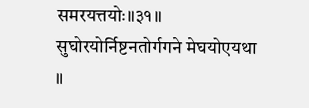समरयत्तयोः॥३१॥ सुघोरयोर्निष्टनतोर्गगने मेघयोएयथा ॥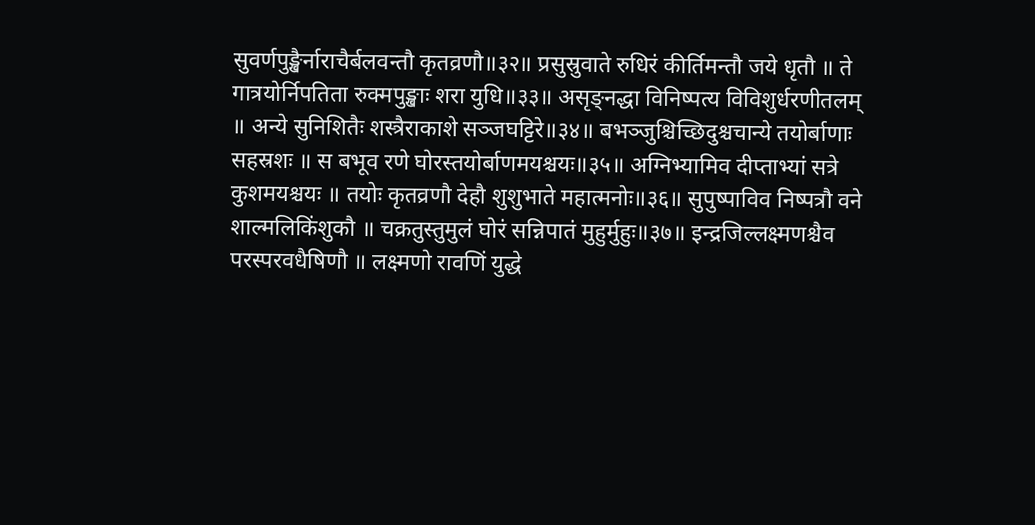सुवर्णपुङ्खैर्नाराचैर्बलवन्तौ कृतव्रणौ॥३२॥ प्रसुस्रुवाते रुधिरं कीर्तिमन्तौ जये धृतौ ॥ ते गात्रयोर्निपतिता रुक्मपुङ्खाः शरा युधि॥३३॥ असृङ्नद्धा विनिष्पत्य विविशुर्धरणीतलम् ॥ अन्ये सुनिशितैः शस्त्रैराकाशे सञ्जघट्टिरे॥३४॥ बभञ्जुश्चिच्छिदुश्चचान्ये तयोर्बाणाः सहस्रशः ॥ स बभूव रणे घोरस्तयोर्बाणमयश्चयः॥३५॥ अग्निभ्यामिव दीप्ताभ्यां सत्रे कुशमयश्चयः ॥ तयोः कृतव्रणौ देहौ शुशुभाते महात्मनोः॥३६॥ सुपुष्पाविव निष्पत्रौ वने शाल्मलिकिंशुकौ ॥ चक्रतुस्तुमुलं घोरं सन्निपातं मुहुर्मुहुः॥३७॥ इन्द्रजिल्लक्ष्मणश्चैव परस्परवधैषिणौ ॥ लक्ष्मणो रावणिं युद्धे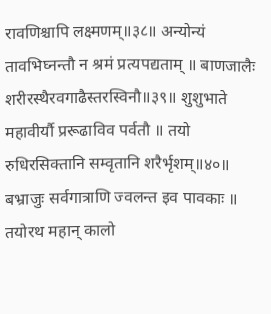रावणिश्चापि लक्ष्मणम्॥३८॥ अन्योन्यं तावभिघ्नन्तौ न श्रमं प्रत्यपद्यताम् ॥ बाणजालैः शरीरस्थैरवगाढैस्तरस्विनौ॥३९॥ शुशुभाते महावीर्यौ प्ररूढाविव पर्वतौ ॥ तयो रुधिरसिक्तानि सम्वृतानि शरैर्भृशम्॥४०॥ बभ्राजुः सर्वगात्राणि ज्वलन्त इव पावकाः ॥ तयोरथ महान् कालो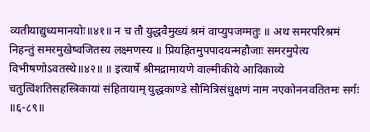व्यतीयाद्युध्यमानयोः॥४१॥ न च तौ युद्धवैमुख्यं श्रमं वाप्युपजग्मतुः ॥ अथ समरपरिश्रमं निहन्तुं समरमुखेष्वजितस्य लक्ष्मणस्य ॥ प्रियहितमुपपादयन्महौजाः समरमुपेत्य विभीषणोऽवतस्थे॥४२॥ ॥ इत्यार्षे श्रीमद्रामायणे वाल्मीकीये आदिकाव्ये चतुत्विंशतिसहस्त्रिकायां संहितायाम् युद्धकाण्डे सौमित्रिसंधुक्षणं नाम नएकोननवतितमः सर्गः ॥६-८९॥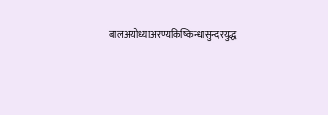बालअयोध्याअरण्यकिष्किन्धासुन्दरयुद्ध